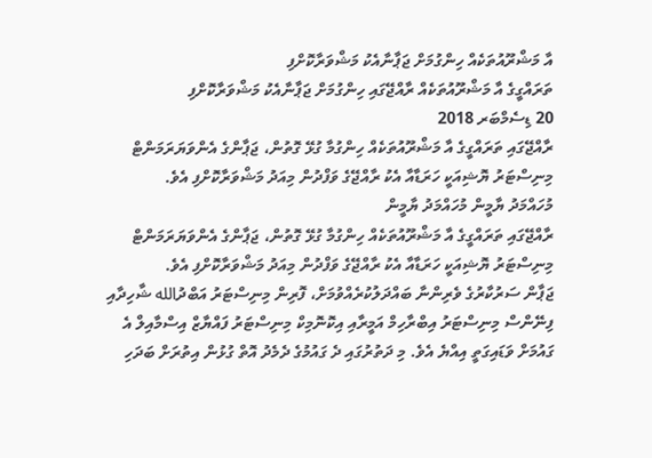އާ މަޝްރޫއުތަކެއް ހިންގުމަށް ޖަޕާނާއެކު މަޝްވަރާކޮށްފި
ތަރައްގީގެ އާ މަޝްރޫއުތަކެއް ރާއްޖޭގައި ހިންގުމަށް ޖަޕާނާއެކު މަޝްވަރާކޮށްފި
20 ޑިސެމްބަރ 2018
ރާއްޖޭގައި ތަރައްގީގެ އާ މަޝްރޫއުތަކެއް ހިންގުމާ ގުޅޭ ގޮތުން، ޖަޕާންގެ އެންވަޔަރަމަންޓް މިނިސްޓަރު ޔޮޝިއަކީ ހަރަޑާއާ އެކު ރާއްޖޭގެ ވަފްދުން މިއަދު މަޝްވަރާކޮށްފި އެވެ.
މުހައްމަދު ޔާމީން މުހައްމަދު ޔާމީން
ރާއްޖޭގައި ތަރައްގީގެ އާ މަޝްރޫއުތަކެއް ހިންގުމާ ގުޅޭ ގޮތުން، ޖަޕާންގެ އެންވަޔަރަމަންޓް މިނިސްޓަރު ޔޮޝިއަކީ ހަރަޑާއާ އެކު ރާއްޖޭގެ ވަފްދުން މިއަދު މަޝްވަރާކޮށްފި އެވެ.
ޖަޕާން ސަރުކާރުގެ ވެރިންނާ ބައްދަލުކުރެއްވުމަށް، ފޮރިން މިނިސްޓަރު އަބްދުالله ޝާހިދާއި ފިނޭންސް މިނިސްޓަރު އިބްރާހިމް އަމީރާއި އިކޮނޮމިކް މިނިސްޓަރު ފައްޔާޒް އިސްމާއިލް އެ ގައުމަށް ވަޑައިގަތީ އިއްޔެ އެވެ. މި ދަތުރުގައި ދެ ގައުމުގެ ދެމެދު އޮތް ގުޅުން އިތުރަށް ބަދަހި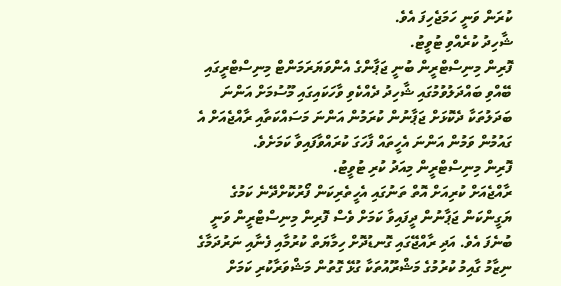ކުރަން ވަނީ ހަމަޖެހިފަ އެވެ.
ޝާހިދު ކުރެއްވި ޓުވީޓު.
ފޮރިން މިނިސްޓްރީން ބުނީ ޖަޕާންގެ އެންވަޔަރަމަންޓް މިނިސްޓްރީގައި ބޭއްވި ބައްދަލުވުމުގައި ޝާހިދު ދެއްކެވި ވާހަކައިގައި މޫސުމަށް އަންނަ ބަދަލުތަކާ ދެކޮޅަށް ޖަޕާނުން ކުރަމުން އަންނަ މަސައްކަތާއި ރާއްޖެއަށް އެ ގައުމުން ވަމުން އަންނަ އެހީތައް ފާހަގަ ކުރައްވާފައިވާ ކަމަށެވެ.
ފޮރިން މިނިސްޓްރީން މިއަދު ކުރި ޓުވީޓު.
ރާއްޖެއަށް ކުރިއަށް އޮތް ތަނުގައި އެހީތެރިކަން ފޯރުކޮށްދޭނެ ކަމުގެ ޔަގީންކަން ޖަޕާނުން ދީފައިވާ ކަމަށް ވެސް ފޮރިން މިނިސްޓްރީން ވަނީ ބުނެފަ އެވެ. އަދި ރާއްޖޭގައި ގޮނޑުދޮށް ހިމާޔަތް ކުރުމާއި ފެނާއި ނަރުދަމާގެ ނިޒާމު ގާއިމު ކުރުމުގެ މަޝްރޫއުތަކާ ގުޅޭ ގޮތުން މަޝްވަރާކުރި ކަމަށް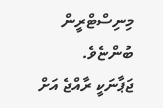މިނިސްޓްރީން ބުންޏެވެ.
ޖަޕާނަކީ ރާއްޖެ އަށް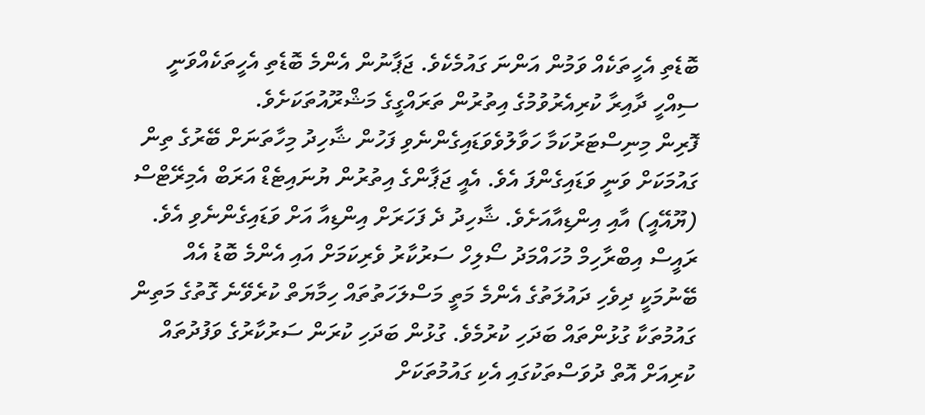ބޮޑެތި އެހީތަކެއް ވަމުން އަންނަ ގައުމެކެވެ. ޖަޕާނުން އެންމެ ބޮޑެތި އެހީތަކެއްވަނީ ސިއްހީ ދާއިރާ ކުރިއެރުވުމުގެ އިތުރުން ތަރައްގީގެ މަޝްރޫއުތަކަށެވެ.
ފޮރިން މިނިސްޓަރުކަމާ ހަވާލުވެވަޑައިގެންނެވި ފަހުން ޝާހިދު މިހާތަނަށް ބޭރުގެ ތިން ގައުމަކަށް ވަނީ ވަޑައިގެންފަ އެވެ. އެއީ ޖަޕާންގެ އިތުރުން ޔުނައިޓެޑް އަރަބް އެމިރޭޓްސް (ޔޫއޭއީ) އާއި އިންޑިއާއަށެވެ. ޝާހިދު ދެ ފަހަރަށް އިންޑިއާ އަށް ވަޑައިގެންނެވި އެވެ.
ރައީސް އިބްރާހިމް މުހައްމަދު ސޯލިހް ސަރުކާރު ވެރިކަމަށް އައި އެންމެ ބޮޑު އެއް ބޭނުމަކީ ދިވެހި ދައުލަތުގެ އެންމެ މަތީ މަސްލަހަތުތައް ހިމާޔަތް ކުރެވޭނެ ގޮތުގެ މަތިން ގައުމުތަކާ ގުޅުންތައް ބަދަހި ކުރުމެވެ. ގުޅުން ބަދަހި ކުރަން ސަރުކާރުގެ ވަފުދުތައް ކުރިއަށް އޮތް ދުވަސްތަކުގައި އެކި ގައުމުތަކަށް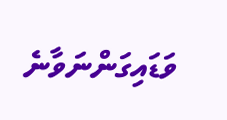ވަޑައިގަންނަވާނެ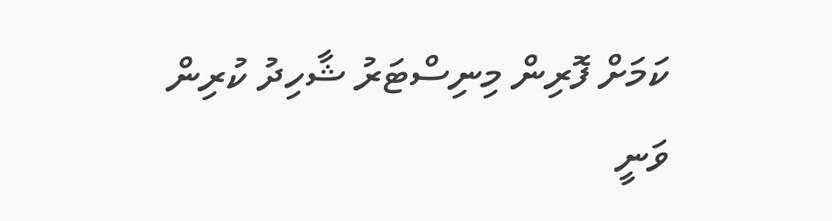ކަމަށް ފޮރިން މިނިސްޓަރު ޝާހިދު ކުރިން ވަނީ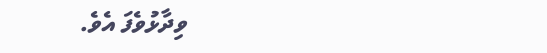ވިދާޅުވެފަ އެވެ.